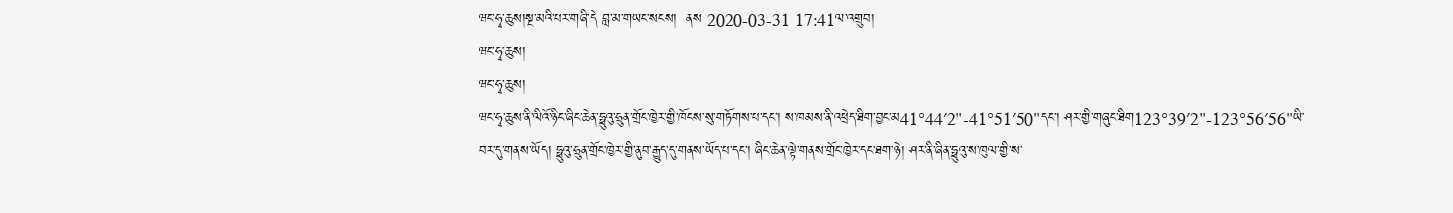ཝང་ཧྭ་ཆུས།སྔ་མའི་པར་གཞི་དེ བླ་མ་གཡང་སངས།  ནས 2020-03-31 17:41ལ་འགྲུབ།
ཝང་ཧྭ་ཆུས།
ཝང་ཧྭ་ཆུས།
ཝང་ཧྭ་ཆུས་ནི་ལིའོ་ཉིང་ཞིང་ཆེན་ཧྥུའུ་ཧྲུན་གྲོང་ཁྱེར་གྱི་ཁོངས་སུ་གཏོགས་པ་དང་། ས་ཁམས་ནི་འཕྲེད་ཐིག་བྱང་མ41°44′2"-41°51′50"དང་། ཤར་གྱི་གཞུང་ཐིག123°39′2"-123°56′56"ཡི་བར་དུ་གནས་ཡོད། ཧྥུའུ་ཧྲུན་གྲོང་ཁྱེར་གྱི་ནུབ་རྒྱུད་དུ་གནས་ཡོད་པ་དང་། ཞིང་ཆེན་ལྟེ་གནས་གྲོང་ཁྱེར་དང་ཐག་ཉེ། ཤར་ནི་ཞིན་ཧྥུའུ་ས་ཁུལ་གྱི་ས་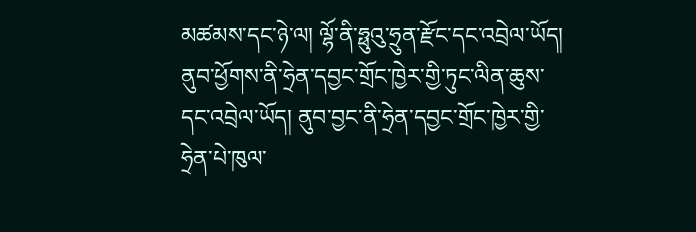མཚམས་དང་ཉེ་ལ། ལྷོ་ནི་ཧྥུའུ་ཧྲུན་རྫོང་དང་འབྲེལ་ཡོད། ནུབ་ཕྱོགས་ནི་ཧྲེན་དབྱང་གྲོང་ཁྱེར་གྱི་ཏུང་ལིན་ཆུས་དང་འབྲེལ་ཡོད། ནུབ་བྱང་ནི་ཧྲེན་དབྱང་གྲོང་ཁྱེར་གྱི་ཧྲེན་པེ་ཁུལ་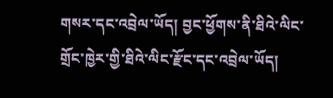གསར་དང་འབྲེལ་ཡོད། བྱང་ཕྱོགས་ནི་ཐིའེ་ལིང་གྲོང་ཁྱེར་གྱི་ཐིའེ་ལིང་རྫོང་དང་འབྲེལ་ཡོད།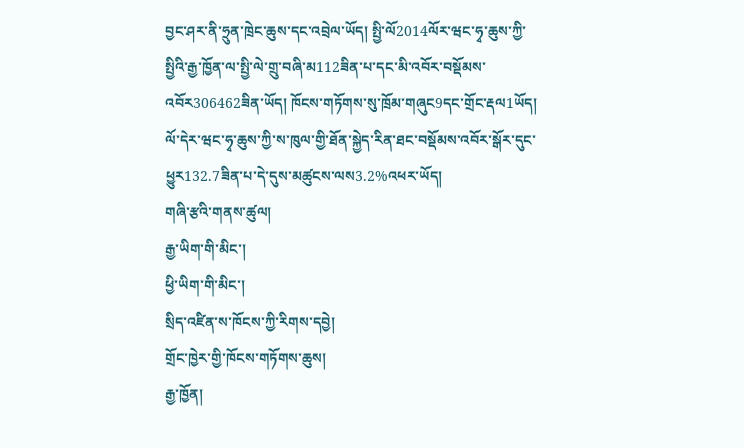བྱང་ཤར་ནི་ཧྲུན་ཁྲེང་ཆུས་དང་འབྲེལ་ཡོད། སྤྱི་ལོ2014ལོར་ཝང་ཧྭ་ཆུས་ཀྱི་སྤྱིའི་རྒྱ་ཁྱོན་ལ་སྤྱི་ལེ་གྲུ་བཞི་མ112ཟིན་པ་དང་མི་འབོར་བསྡོམས་འབོར306462ཟིན་ཡོད། ཁོངས་གཏོགས་སུ་ཁྲོམ་གཞུང9དང་གྲོང་རྡལ1ཡོད། ལོ་དེར་ཝང་ཧྭ་ཆུས་ཀྱི་ས་ཁུལ་གྱི་ཐོན་སྐྱེད་རིན་ཐང་བསྡོམས་འབོར་སྒོར་དུང་ཕྱུར132.7ཟིན་པ་དེ་དུས་མཚུངས་ལས3.2%འཕར་ཡོད།
གཞི་རྩའི་གནས་ཚུལ།
རྒྱ་ཡིག་གི་མིང་།
ཕྱི་ཡིག་གི་མིང་།
སྲིད་འཛིན་ས་ཁོངས་ཀྱི་རིགས་དབྱེ།
གྲོང་ཁྱེར་གྱི་ཁོངས་གཏོགས་ཆུས།
རྒྱ་ཁྱོན།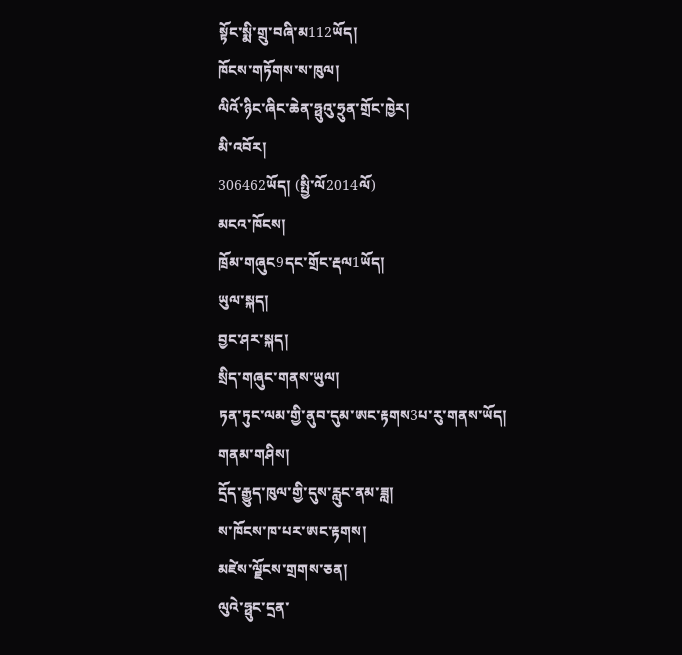སྟོང་སྨི་གྲུ་བཞི་མ112ཡོད།
ཁོངས་གཏོགས་ས་ཁུལ།
ལིའོ་ཉིང་ཞིང་ཆེན་ཧྥུའུ་ཧྲུན་གྲོང་ཁྱེར།
མི་འབོར།
306462ཡོད། (སྤྱི་ལོ2014ལོ)
མངའ་ཁོངས།
ཁྲོམ་གཞུང9དང་གྲོང་རྡལ1ཡོད།
ཡུལ་སྐད།
བྱང་ཤར་སྐད།
སྲིད་གཞུང་གནས་ཡུལ།
ཏན་ཏུང་ལམ་གྱི་ནུབ་དུམ་ཨང་རྟགས3པ་རུ་གནས་ཡོད།
གནམ་གཤིས།
དྲོད་རྒྱུད་ཁུལ་གྱི་དུས་རླུང་ནམ་ཟླ།
ས་ཁོངས་ཁ་པར་ཨང་རྟགས།
མཛེས་ལྗོངས་གྲགས་ཅན།
ལུའེ་ཧྥུང་དྲན་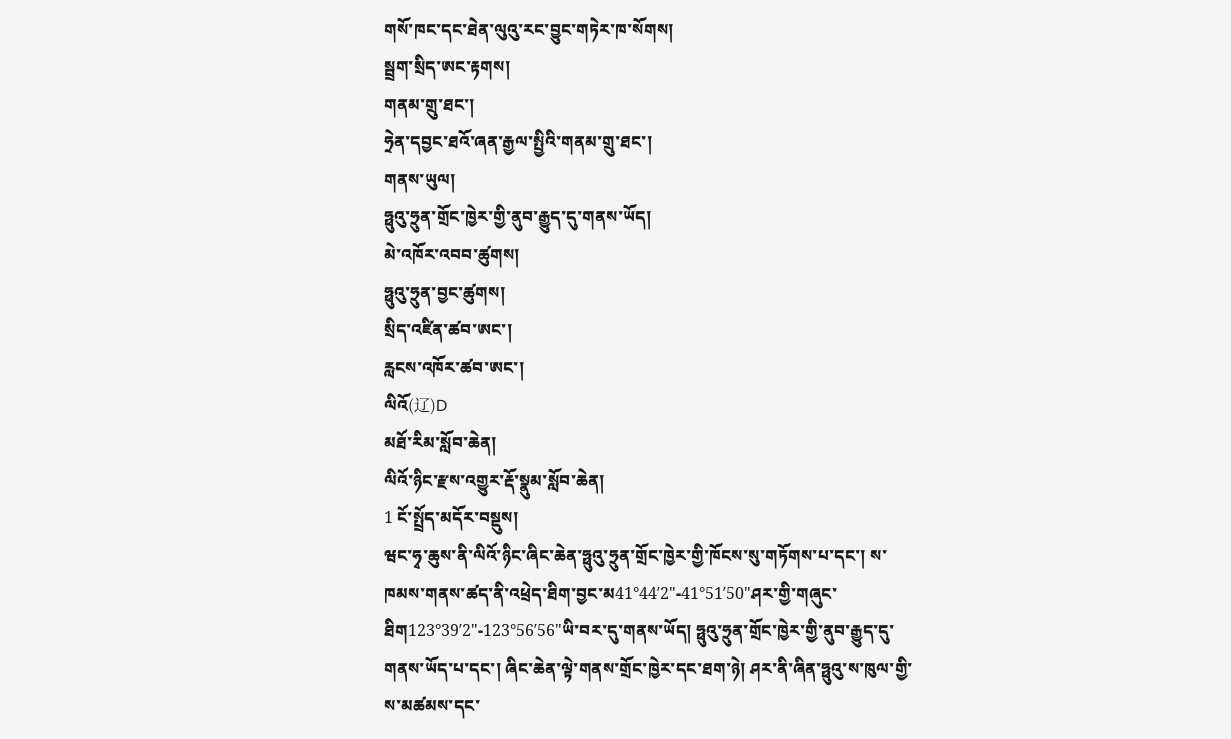གསོ་ཁང་དང་ཐེན་ལུའུ་རང་བྱུང་གཏེར་ཁ་སོགས།
སྦྲག་སྲིད་ཨང་རྟགས།
གནམ་གྲུ་ཐང་།
ཧྲེན་དབྱང་ཐའོ་ཞན་རྒྱལ་སྤྱིའི་གནམ་གྲུ་ཐང་།
གནས་ཡུལ།
ཧྥུའུ་ཧྲུན་གྲོང་ཁྱེར་གྱི་ནུབ་རྒྱུད་དུ་གནས་ཡོད།
མེ་འཁོར་འབབ་ཚུགས།
ཧྥུའུ་ཧྲུན་བྱང་ཚུགས།
སྲིད་འཛིན་ཚབ་ཨང་།
རླངས་འཁོར་ཚབ་ཨང་།
ལིའོ(辽)D
མཐོ་རིམ་སློབ་ཆེན།
ལིའོ་ཉིང་རྫས་འགྱུར་རྡོ་སྣུམ་སློབ་ཆེན།
1 ངོ་སྤྲོད་མདོར་བསྡུས།
ཝང་ཧྭ་ཆུས་ནི་ལིའོ་ཉིང་ཞིང་ཆེན་ཧྥུའུ་ཧྲུན་གྲོང་ཁྱེར་གྱི་ཁོངས་སུ་གཏོགས་པ་དང་། ས་ཁམས་གནས་ཚད་ནི་འཕྲེད་ཐིག་བྱང་མ41°44′2"-41°51′50"ཤར་གྱི་གཞུང་ཐིག123°39′2"-123°56′56"ཡི་བར་དུ་གནས་ཡོད། ཧྥུའུ་ཧྲུན་གྲོང་ཁྱེར་གྱི་ནུབ་རྒྱུད་དུ་གནས་ཡོད་པ་དང་། ཞིང་ཆེན་ལྟེ་གནས་གྲོང་ཁྱེར་དང་ཐག་ཉེ། ཤར་ནི་ཞིན་ཧྥུའུ་ས་ཁུལ་གྱི་ས་མཚམས་དང་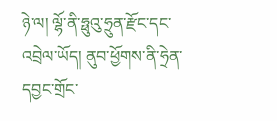ཉེ་ལ། ལྷོ་ནི་ཧྥུའུ་ཧྲུན་རྫོང་དང་འབྲེལ་ཡོད། ནུབ་ཕྱོགས་ནི་ཧྲེན་དབྱང་གྲོང་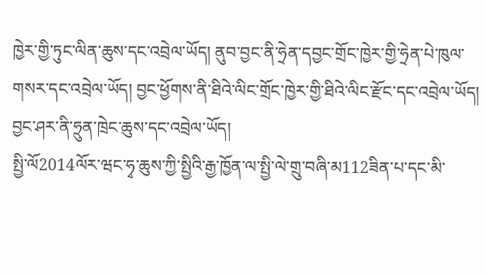ཁྱེར་གྱི་ཏུང་ལིན་ཆུས་དང་འབྲེལ་ཡོད། ནུབ་བྱང་ནི་ཧྲེན་དབྱང་གྲོང་ཁྱེར་གྱི་ཧྲེན་པེ་ཁུལ་གསར་དང་འབྲེལ་ཡོད། བྱང་ཕྱོགས་ནི་ཐིའེ་ལིང་གྲོང་ཁྱེར་གྱི་ཐིའེ་ལིང་རྫོང་དང་འབྲེལ་ཡོད། བྱང་ཤར་ནི་ཧྲུན་ཁྲེང་ཆུས་དང་འབྲེལ་ཡོད།
སྤྱི་ལོ2014ལོར་ཝང་ཧྭ་ཆུས་ཀྱི་སྤྱིའི་རྒྱ་ཁྱོན་ལ་སྤྱི་ལེ་གྲུ་བཞི་མ112ཟིན་པ་དང་མི་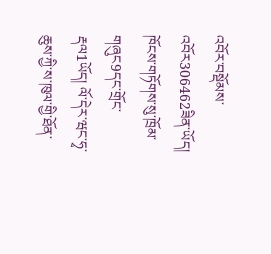འབོར་བསྡོམས་འབོར306462ཟིན་ཡོད། ཁོངས་གཏོགས་སུ་ཁྲོམ་གཞུང9དང་གྲོང་རྡལ1ཡོད། ལོ་དེར་ཝང་ཧྭ་ཆུས་ཀྱི་ས་ཁུལ་གྱི་ཐོན་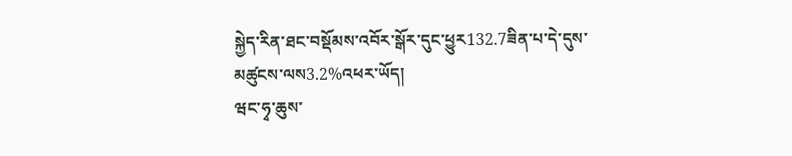སྐྱེད་རིན་ཐང་བསྡོམས་འབོར་སྒོར་དུང་ཕྱུར132.7ཟིན་པ་དེ་དུས་མཚུངས་ལས3.2%འཕར་ཡོད།
ཝང་ཧྭ་ཆུས་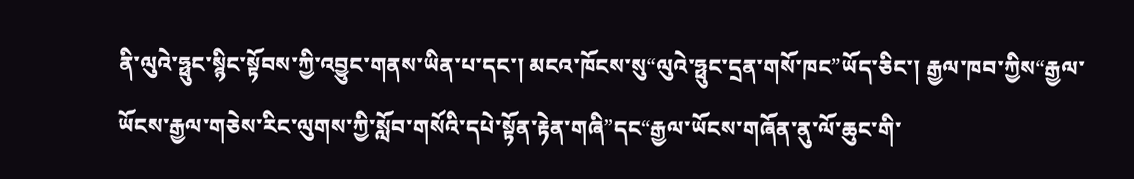ནི་ལུའེ་ཧྥུང་སྙིང་སྟོབས་ཀྱི་འབྱུང་གནས་ཡིན་པ་དང་། མངའ་ཁོངས་སུ“ལུའེ་ཧྥུང་དྲན་གསོ་ཁང”ཡོད་ཅིང་། རྒྱལ་ཁབ་ཀྱིས“རྒྱལ་ཡོངས་རྒྱལ་གཅེས་རིང་ལུགས་ཀྱི་སློབ་གསོའི་དཔེ་སྟོན་རྟེན་གཞི”དང“རྒྱལ་ཡོངས་གཞོན་ནུ་ལོ་ཆུང་གི་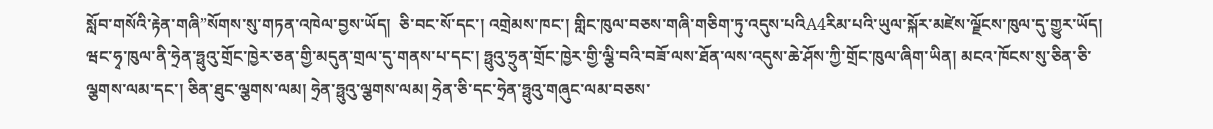སློབ་གསོའི་རྟེན་གཞི”སོགས་སུ་གཏན་འཁེལ་བྱས་ཡོད།  ཅི་བང་སོ་དང་། འགྲེམས་ཁང་། གླིང་ཁུལ་བཅས་གཞི་གཅིག་ཏུ་འདུས་པའིA4རིམ་པའི་ཡུལ་སྐོར་མཛེས་ལྗོངས་ཁུལ་དུ་གྱུར་ཡོད། ཝང་ཧྭ་ཁུལ་ནི་ཧྲེན་ཧྥུའུ་གྲོང་ཁྱེར་ཅན་གྱི་མདུན་གྲལ་དུ་གནས་པ་དང་། ཧྥུའུ་ཧྲུན་གྲོང་ཁྱེར་གྱི་ལྕི་བའི་བཟོ་ལས་ཐོན་ལས་འདུས་ཆེ་ཤོས་ཀྱི་གྲོང་ཁུལ་ཞིག་ཡིན། མངའ་ཁོངས་སུ་ཅིན་ཅི་ལྕགས་ལམ་དང་། ཅིན་ཐུང་ལྕགས་ལམ། ཧྲེན་ཧྥུའུ་ལྕགས་ལམ། ཧྲེན་ཅི་དང་ཧྲེན་ཧྥུའུ་གཞུང་ལམ་བཅས་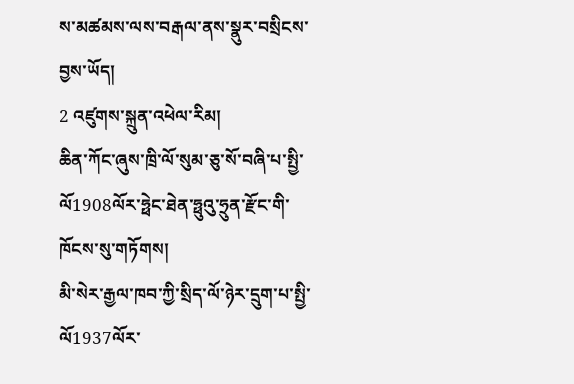ས་མཚམས་ལས་བརྒལ་ནས་སྣུར་བསྲིངས་བྱས་ཡོད།
2 འཛུགས་སྐྲུན་འཕེལ་རིམ།
ཆིན་ཀོང་ཞུས་ཁྲི་ལོ་སུམ་ཅུ་སོ་བཞི་པ་སྤྱི་ལོ1908ལོར་ཧྥེང་ཐེན་ཧྥུའུ་ཧྲུན་རྫོང་གི་ཁོངས་སུ་གཏོགས།
མི་སེར་རྒྱལ་ཁབ་ཀྱི་སྲིད་ལོ་ཉེར་དྲུག་པ་སྤྱི་ལོ1937ལོར་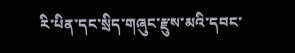རི་པིན་དང་སྲིད་གཞུང་རྫུས་མའི་དབང་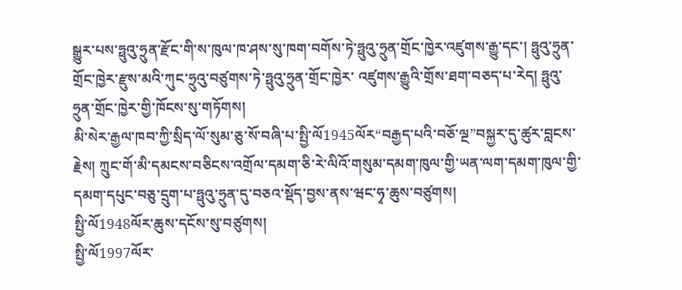སྒྱུར་པས་ཧྥུའུ་ཧྲུན་རྫོང་གི་ས་ཁུལ་ཁ་ཤས་སུ་ཁག་བགོས་ཏེ་ཧྥུའུ་ཧྲུན་གྲོང་ཁྱེར་འཛུགས་རྒྱུ་དང་། ཧྥུའུ་ཧྲུན་གྲོང་ཁྱེར་རྫུས་མའི་ཀུང་ཧྲུའུ་བཙུགས་ཏེ་ཧྥུའུ་ཧྲུན་གྲོང་ཁྱེར་ འཛུགས་རྒྱུའི་གྲོས་ཐག་བཅད་པ་རེད། ཧྥུའུ་ཧྲུན་གྲོང་ཁྱེར་གྱི་ཁོངས་སུ་གཏོགས།
མི་སེར་རྒྱལ་ཁབ་ཀྱི་སྲིད་ལོ་སུམ་ཅུ་སོ་བཞི་པ་སྤྱི་ལོ1945ལོར“བརྒྱད་པའི་བཅོ་ལྔ”བསྐྱར་དུ་ཚུར་བླངས་རྗེས། ཀྲུང་གོ་མི་དམངས་བཅིངས་འགྲོལ་དམག་ཅི་རེ་ལིའོ་གསུམ་དམག་ཁུལ་གྱི་ཡན་ལག་དམག་ཁུལ་གྱི་དམག་དཔུང་བཅུ་དྲུག་པ་ཧྥུའུ་ཧྲུན་དུ་བཅའ་སྡོད་བྱས་ནས་ཝང་ཧྭ་ཆུས་བཙུགས།
སྤྱི་ལོ1948ལོར་ཆུས་དངོས་སུ་བཙུགས།
སྤྱི་ལོ1997ལོར་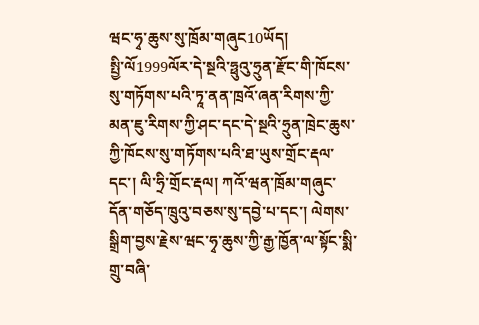ཝང་ཧྭ་ཆུས་སུ་ཁྲོམ་གཞུང10ཡོད།
སྤྱི་ལོ1999ལོར་དེ་སྔའི་ཧྥུའུ་ཧྲུན་རྫོང་གི་ཁོངས་སུ་གཏོགས་པའི་ཏཱ་ནན་ཁྲའོ་ཞན་རིགས་ཀྱི་མན་ཇུ་རིགས་ཀྱི་ཤང་དང་དེ་སྔའི་ཧྲུན་ཁྲེང་ཆུས་ཀྱི་ཁོངས་སུ་གཏོགས་པའི་ཐ་ཡུས་གྲོང་རྡལ་དང་། ལི་ཧྲི་གྲོང་རྡལ། ཀའོ་ཝན་ཁྲོམ་གཞུང་དོན་གཅོད་ཁྲུའུ་བཅས་སུ་དབྱེ་པ་དང་། ལེགས་སྒྲིག་བྱས་རྗེས་ཝང་ཧྭ་ཆུས་ཀྱི་རྒྱ་ཁྱོན་ལ་སྟོང་སྨི་གྲུ་བཞི་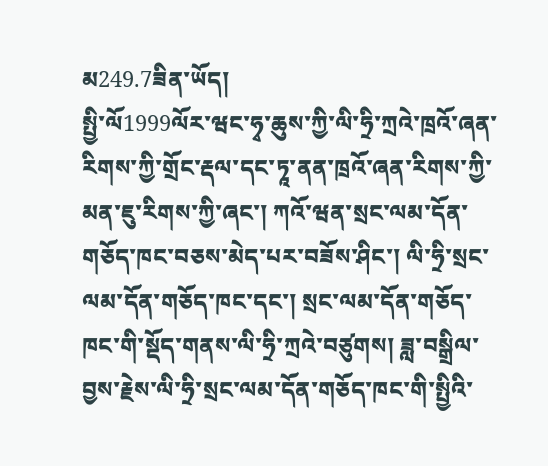མ249.7ཟིན་ཡོད།
སྤྱི་ལོ1999ལོར་ཝང་ཧྭ་ཆུས་ཀྱི་ལི་ཧྲི་ཀྲའེ་ཁྲའོ་ཞན་རིགས་ཀྱི་གྲོང་རྡལ་དང་ཏཱ་ནན་ཁྲའོ་ཞན་རིགས་ཀྱི་མན་ཇུ་རིགས་ཀྱི་ཞང་། ཀའོ་ཝན་སྲང་ལམ་དོན་གཅོད་ཁང་བཅས་མེད་པར་བཟོས་ཤིང་། ལི་ཧྲི་སྲང་ལམ་དོན་གཅོད་ཁང་དང་། སྲང་ལམ་དོན་གཅོད་ཁང་གི་སྡོད་གནས་ལི་ཧྲི་ཀྲའེ་བཙུགས། ཟླ་བསྒྲིལ་བྱས་རྗེས་ལི་ཧྲི་སྲང་ལམ་དོན་གཅོད་ཁང་གི་སྤྱིའི་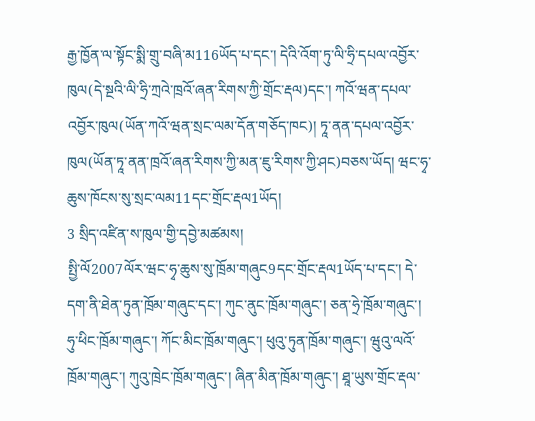རྒྱ་ཁྱོན་ལ་སྟོང་སྨི་གྲུ་བཞི་མ116ཡོད་པ་དང་། དེའི་འོག་ཏུ་ལི་ཧྲི་དཔལ་འབྱོར་ཁུལ(དེ་སྔའི་ལི་ཧྲི་ཀྲའེ་ཁྲའོ་ཞན་རིགས་ཀྱི་གྲོང་རྡལ)དང་། ཀའོ་ཝན་དཔལ་འབྱོར་ཁུལ(ཡོན་ཀའོ་ཝན་སྲང་ལམ་དོན་གཅོད་ཁང)། ཏཱ་ནན་དཔལ་འབྱོར་ཁུལ(ཡོན་ཏཱ་ནན་ཁྲའོ་ཞན་རིགས་ཀྱི་མན་ཇུ་རིགས་ཀྱི་ཤང)བཅས་ཡོད། ཝང་ཧྭ་ཆུས་ཁོངས་སུ་སྲང་ལམ11དང་གྲོང་རྡལ1ཡོད།
3 སྲིད་འཛིན་ས་ཁུལ་གྱི་དབྱེ་མཚམས།
སྤྱི་ལོ2007ལོར་ཝང་ཧྭ་ཆུས་སུ་ཁྲོམ་གཞུང9དང་གྲོང་རྡལ1ཡོད་པ་དང་། དེ་དག་ནི་ཐེན་ཏུན་ཁྲོམ་གཞུང་དང་། ཀུང་ནུང་ཁྲོམ་གཞུང་། ཅན་ཧྲེ་ཁྲོམ་གཞུང་། ཧུ་ཕིང་ཁྲོམ་གཞུང་། ཀོང་མིང་ཁྲོམ་གཞུང་། ཕུའུ་ཏུན་ཁྲོམ་གཞུང་། ཝུའུ་ལའོ་ཁྲོམ་གཞུང་། ཀུའུ་ཁྲེང་ཁྲོམ་གཞུང་། ཞིན་མིན་ཁྲོམ་གཞུང་། ཐཱ་ཡུས་གྲོང་རྡལ་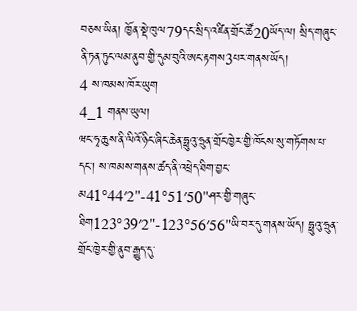བཅས་ཡིན། ཁྱོན་སྡེ་ཁུལ79དང་སྲིད་འཛིན་གྲོང་ཚོ20ཡོད་ལ། སྲིད་གཞུང་ནི་ཏན་ཏུང་ལམ་ནུབ་གྱི་དུམ་བུའི་ཨང་རྟགས3པར་གནས་ཡོད།
4 ས་ཁམས་ཁོར་ཡུག
4_1 གནས་ཡུལ།
ཝང་ཧྭ་ཆུས་ནི་ལིའོ་ཉིང་ཞིང་ཆེན་ཧྥུའུ་ཧྲུན་གྲོང་ཁྱེར་གྱི་ཁོངས་སུ་གཏོགས་པ་དང་། ས་ཁམས་གནས་ཚད་ནི་འཕྲེད་ཐིག་བྱང་མ41°44′2"-41°51′50"ཤར་གྱི་གཞུང་ཐིག123°39′2"-123°56′56"ཡི་བར་དུ་གནས་ཡོད། ཧྥུའུ་ཧྲུན་གྲོང་ཁྱེར་གྱི་ནུབ་རྒྱུད་དུ་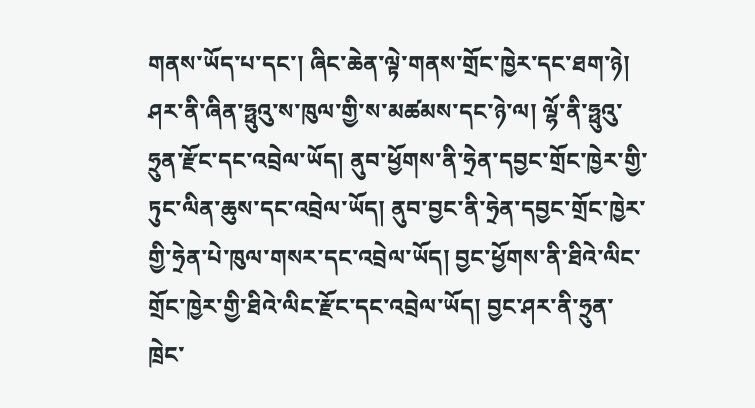གནས་ཡོད་པ་དང་། ཞིང་ཆེན་ལྟེ་གནས་གྲོང་ཁྱེར་དང་ཐག་ཉེ། ཤར་ནི་ཞིན་ཧྥུའུ་ས་ཁུལ་གྱི་ས་མཚམས་དང་ཉེ་ལ། ལྷོ་ནི་ཧྥུའུ་ཧྲུན་རྫོང་དང་འབྲེལ་ཡོད། ནུབ་ཕྱོགས་ནི་ཧྲེན་དབྱང་གྲོང་ཁྱེར་གྱི་ཏུང་ལིན་ཆུས་དང་འབྲེལ་ཡོད། ནུབ་བྱང་ནི་ཧྲེན་དབྱང་གྲོང་ཁྱེར་གྱི་ཧྲེན་པེ་ཁུལ་གསར་དང་འབྲེལ་ཡོད། བྱང་ཕྱོགས་ནི་ཐིའེ་ལིང་གྲོང་ཁྱེར་གྱི་ཐིའེ་ལིང་རྫོང་དང་འབྲེལ་ཡོད། བྱང་ཤར་ནི་ཧྲུན་ཁྲེང་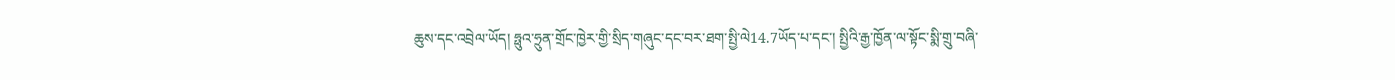ཆུས་དང་འབྲེལ་ཡོད། ཧྥུའ་ཧྲུན་གྲོང་ཁྱེར་གྱི་སྲིད་གཞུང་དང་བར་ཐག་སྤྱི་ལེ14.7ཡོད་པ་དང་། སྤྱིའི་རྒྱ་ཁྱོན་ལ་སྟོང་སྨི་གྲུ་བཞི་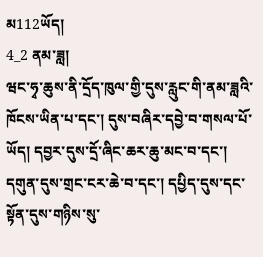མ112ཡོད།
4_2 ནམ་ཟླ།
ཝང་ཧྭ་ཆུས་ནི་དྲོད་ཁུལ་གྱི་དུས་རླུང་གི་ནམ་ཟླའི་ཁོངས་ཡིན་པ་དང་། དུས་བཞིར་དབྱེ་བ་གསལ་པོ་ཡོད། དབྱར་དུས་དྲོ་ཞིང་ཆར་ཆུ་མང་བ་དང་། དགུན་དུས་གྲང་ངར་ཆེ་བ་དང་། དཔྱིད་དུས་དང་སྟོན་དུས་གཉིས་སུ་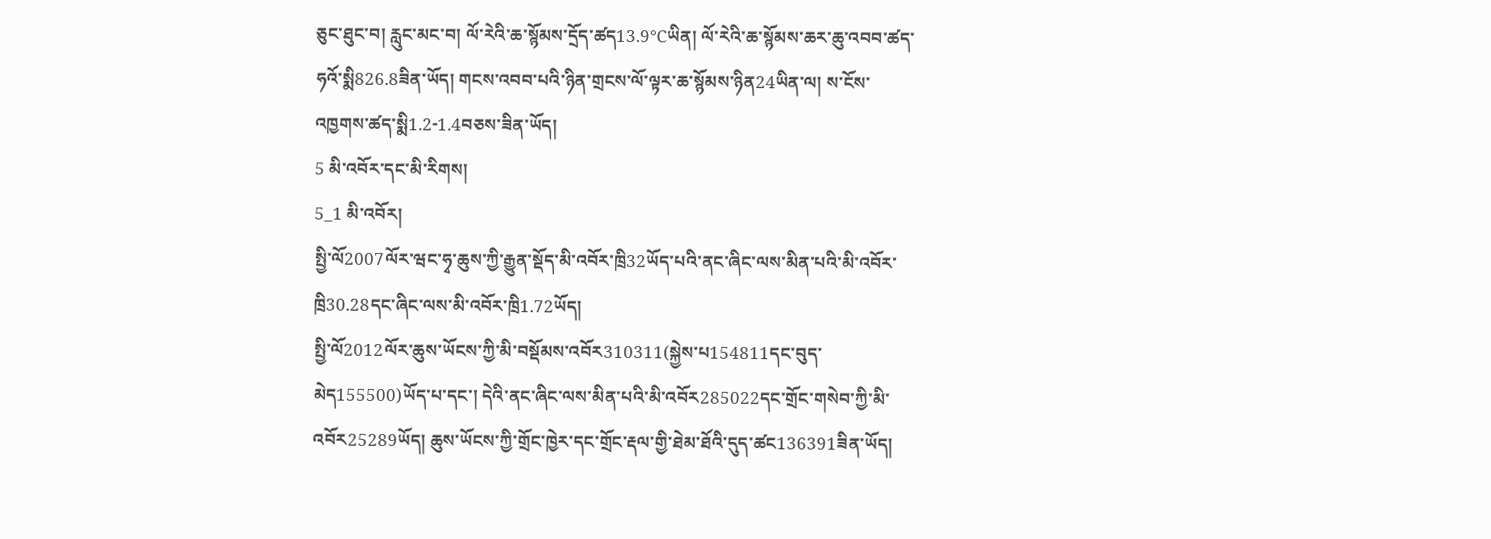ཅུང་ཐུང་བ། རླུང་མང་བ། ལོ་རེའི་ཆ་སྙོམས་དྲོད་ཚད13.9℃ཡིན། ལོ་རེའི་ཆ་སྙོམས་ཆར་ཆུ་འབབ་ཚད་ཧའོ་སྨི826.8ཟིན་ཡོད། གངས་འབབ་པའི་ཉིན་གྲངས་ལོ་ལྟར་ཆ་སྙོམས་ཉིན24ཡིན་ལ། ས་ངོས་འཁྱགས་ཚད་སྨི1.2-1.4བཅས་ཟིན་ཡོད།
5 མི་འབོར་དང་མི་རིགས།
5_1 མི་འབོར།
སྤྱི་ལོ2007ལོར་ཝང་ཧྭ་ཆུས་ཀྱི་རྒྱུན་སྡོད་མི་འབོར་ཁྲི32ཡོད་པའི་ནང་ཞིང་ལས་མིན་པའི་མི་འབོར་ཁྲི30.28དང་ཞིང་ལས་མི་འབོར་ཁྲི1.72ཡོད།
སྤྱི་ལོ2012ལོར་ཆུས་ཡོངས་ཀྱི་མི་བསྡོམས་འབོར310311(སྐྱེས་པ154811དང་བུད་མེད155500)ཡོད་པ་དང་། དེའི་ནང་ཞིང་ལས་མིན་པའི་མི་འབོར285022དང་གྲོང་གསེབ་ཀྱི་མི་འབོར25289ཡོད། ཆུས་ཡོངས་ཀྱི་གྲོང་ཁྱེར་དང་གྲོང་རྡལ་གྱི་ཐེམ་ཐོའི་དུད་ཚང136391ཟིན་ཡོད།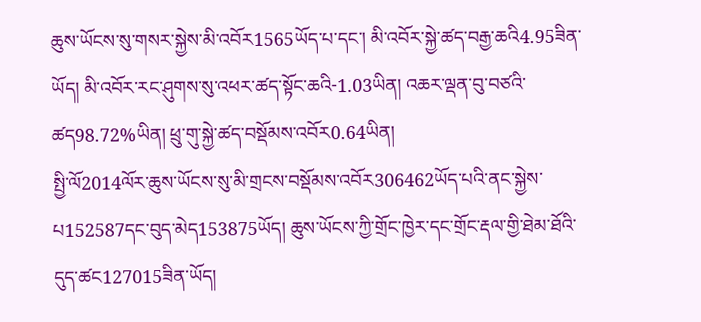ཆུས་ཡོངས་སུ་གསར་སྐྱེས་མི་འབོར1565ཡོད་པ་དང་། མི་འབོར་སྐྱེ་ཚད་བརྒྱ་ཆའི4.95ཟིན་ཡོད། མི་འབོར་རང་ཤུགས་སུ་འཕར་ཚད་སྟོང་ཆའི-1.03ཡིན། འཆར་ལྡན་བུ་བཙའི་ཚད98.72%ཡིན། ཕྲུ་གུ་སྐྱེ་ཚད་བསྡོམས་འབོར0.64ཡིན།
སྤྱི་ལོ2014ལོར་ཆུས་ཡོངས་སུ་མི་གྲངས་བསྡོམས་འབོར306462ཡོད་པའི་ནང་སྐྱེས་པ152587དང་བུད་མེད153875ཡོད། ཆུས་ཡོངས་ཀྱི་གྲོང་ཁྱེར་དང་གྲོང་རྡལ་གྱི་ཐེམ་ཐོའི་དུད་ཚང127015ཟིན་ཡོད།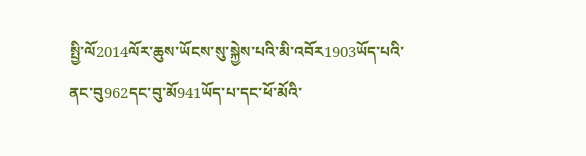སྤྱི་ལོ2014ལོར་ཆུས་ཡོངས་སུ་སྐྱེས་པའི་མི་འབོར1903ཡོད་པའི་ནང་བུ962དང་བུ་མོ941ཡོད་པ་དང་ཕོ་མོའི་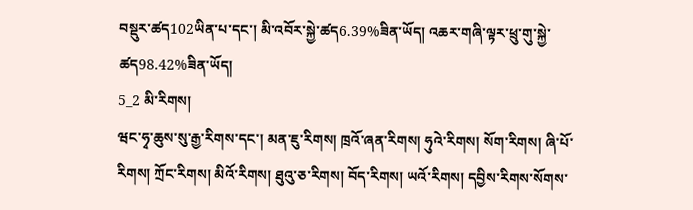བསྡུར་ཚད102ཡིན་པ་དང་། མི་འབོར་སྐྱེ་ཚད6.39%ཟིན་ཡོད། འཆར་གཞི་ལྟར་ཕྲུ་གུ་སྐྱེ་ཚད98.42%ཟིན་ཡོད།
5_2 མི་རིགས།
ཝང་ཧྭ་ཆུས་སུ་རྒྱ་རིགས་དང་། མན་ཇུ་རིགས། ཁྲའོ་ཞན་རིགས། ཧུའེ་རིགས། སོག་རིགས། ཞི་པོ་རིགས། ཀྲོང་རིགས། མིའོ་རིགས། ཐུའུ་ཅ་རིགས། བོད་རིགས། ཡའོ་རིགས། དབྱིས་རིགས་སོགས་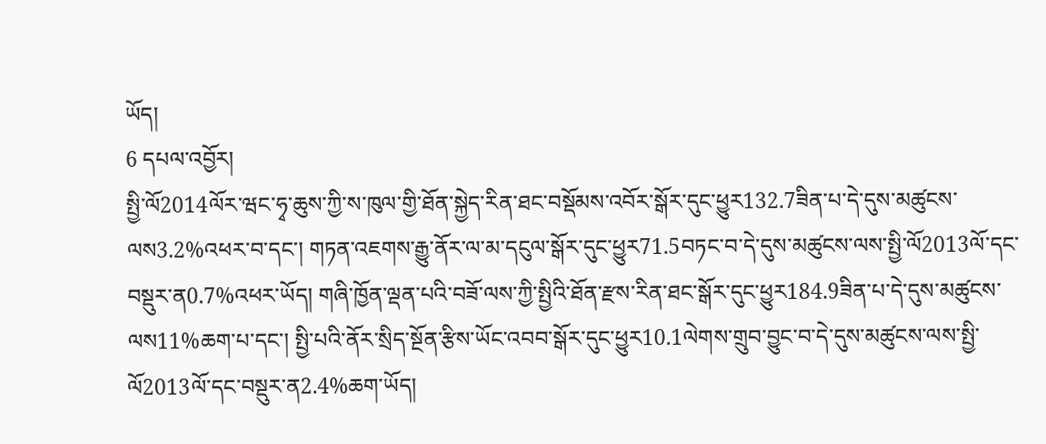ཡོད།
6 དཔལ་འབྱོར།
སྤྱི་ལོ2014ལོར་ཝང་ཧྭ་ཆུས་ཀྱི་ས་ཁུལ་གྱི་ཐོན་སྐྱེད་རིན་ཐང་བསྡོམས་འབོར་སྒོར་དུང་ཕྱུར132.7ཟིན་པ་དེ་དུས་མཚུངས་ལས3.2%འཕར་བ་དང་། གཏན་འཇགས་རྒྱུ་ནོར་ལ་མ་དངུལ་སྒོར་དུང་ཕྱུར71.5བཏང་བ་དེ་དུས་མཚུངས་ལས་སྤྱི་ལོ2013ལོ་དང་བསྡུར་ན0.7%འཕར་ཡོད། གཞི་ཁྱོན་ལྡན་པའི་བཟོ་ལས་ཀྱི་སྤྱིའི་ཐོན་རྫས་རིན་ཐང་སྒོར་དུང་ཕྱུར184.9ཟིན་པ་དེ་དུས་མཚུངས་ལས11%ཆག་པ་དང་། སྤྱི་པའི་ནོར་སྲིད་སྔོན་རྩིས་ཡོང་འབབ་སྒོར་དུང་ཕྱུར10.1ལེགས་གྲུབ་བྱུང་བ་དེ་དུས་མཚུངས་ལས་སྤྱི་ལོ2013ལོ་དང་བསྡུར་ན2.4%ཆག་ཡོད།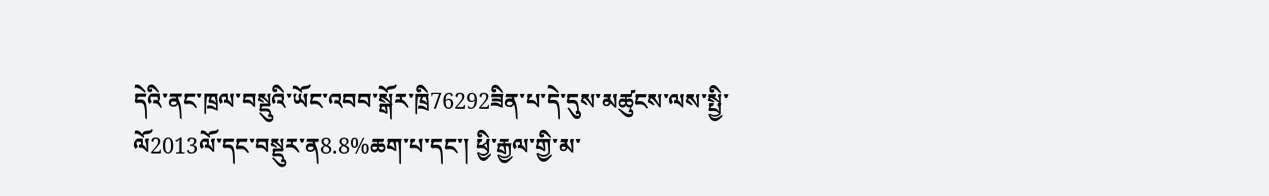དེའི་ནང་ཁྲལ་བསྡུའི་ཡོང་འབབ་སྒོར་ཁྲི76292ཟིན་པ་དེ་དུས་མཚུངས་ལས་སྤྱི་ལོ2013ལོ་དང་བསྡུར་ན8.8%ཆག་པ་དང་། ཕྱི་རྒྱལ་གྱི་མ་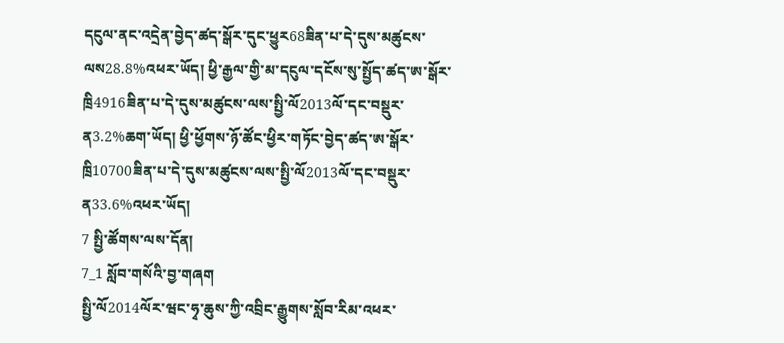དངུལ་ནང་འདྲེན་བྱེད་ཚད་སྒོར་དུང་ཕྱུར68ཟིན་པ་དེ་དུས་མཚུངས་ལས28.8%འཕར་ཡོད། ཕྱི་རྒྱལ་གྱི་མ་དངུལ་དངོས་སུ་སྤྱོད་ཚད་ཨ་སྒོར་ཁྲི4916ཟིན་པ་དེ་དུས་མཚུངས་ལས་སྤྱི་ལོ2013ལོ་དང་བསྡུར་ན3.2%ཆག་ཡོད། ཕྱི་ཕྱོགས་ཉོ་ཚོང་ཕྱིར་གཏོང་བྱེད་ཚད་ཨ་སྒོར་ཁྲི10700ཟིན་པ་དེ་དུས་མཚུངས་ལས་སྤྱི་ལོ2013ལོ་དང་བསྡུར་ན33.6%འཕར་ཡོད།
7 སྤྱི་ཚོགས་ལས་དོན།
7_1 སློབ་གསོའི་བྱ་གཞག
སྤྱི་ལོ2014ལོར་ཝང་ཧྭ་ཆུས་ཀྱི་འབྲིང་རྒྱུགས་སློབ་རིམ་འཕར་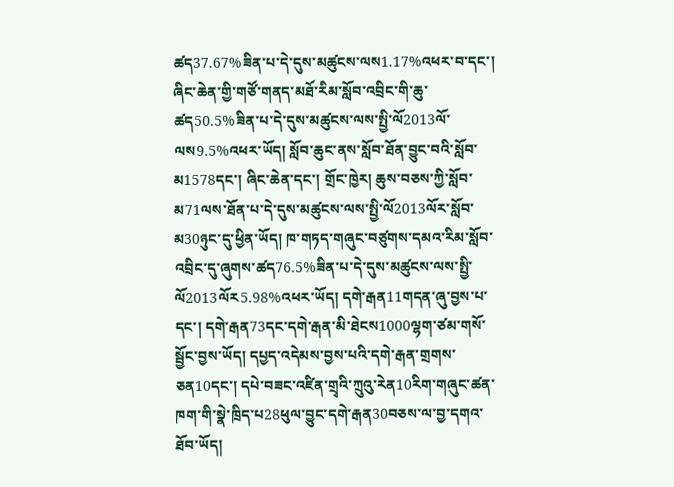ཚད37.67%ཟིན་པ་དེ་དུས་མཚུངས་ལས1.17%འཕར་བ་དང་། ཞིང་ཆེན་གྱི་གཙོ་གནད་མཐོ་རིམ་སློབ་འབྲིང་གི་ཆུ་ཚད50.5%ཟིན་པ་དེ་དུས་མཚུངས་ལས་སྤྱི་ལོ2013ལོ་ལས9.5%འཕར་ཡོད། སློབ་ཆུང་ནས་སློབ་ཐོན་བྱུང་བའི་སློབ་མ1578དང་། ཞིང་ཆེན་དང་། གྲོང་ཁྱེར། ཆུས་བཅས་ཀྱི་སློབ་མ71ལས་ཐོན་པ་དེ་དུས་མཚུངས་ལས་སྤྱི་ལོ2013ལོར་སློབ་མ30ཉུང་དུ་ཕྱིན་ཡོད། ཁ་གཏད་གཞུང་བཙུགས་དམའ་རིམ་སློབ་འབྲིང་དུ་ཞུགས་ཚད76.5%ཟིན་པ་དེ་དུས་མཚུངས་ལས་སྤྱི་ལོ2013ལོར5.98%འཕར་ཡོད། དགེ་རྒན11གདན་ཞུ་བྱས་པ་དང་། དགེ་རྒན73དང་དགེ་རྒན་མི་ཐེངས1000ལྷག་ཙམ་གསོ་སྦྱོང་བྱས་ཡོད། དཔྱད་འདེམས་བྱས་པའི་དགེ་རྒན་གྲགས་ཅན10དང་། དཔེ་བཟང་འཛིན་གྲྭའི་ཀྲུའུ་རེན10རིག་གཞུང་ཚན་ཁག་གི་སྣེ་ཁྲིད་པ28ཕུལ་བྱུང་དགེ་རྒན30བཅས་ལ་བྱ་དགའ་ཐོབ་ཡོད།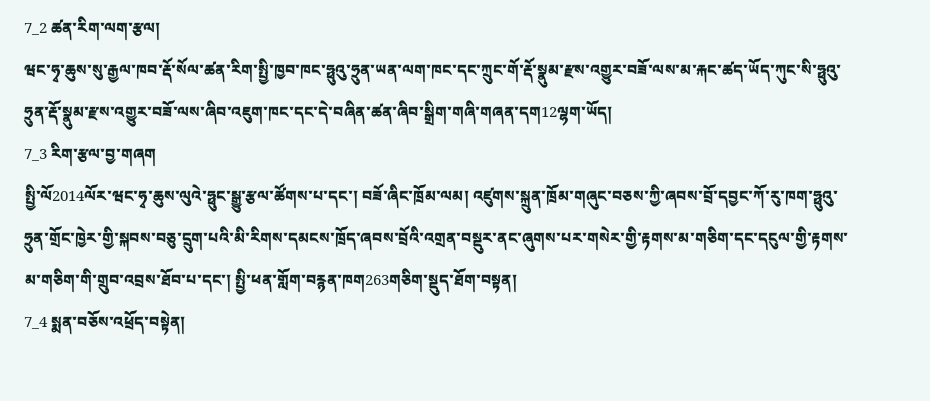7_2 ཚན་རིག་ལག་རྩལ།
ཝང་ཧྭ་ཆུས་སུ་རྒྱལ་ཁབ་རྡོ་སོལ་ཚན་རིག་སྤྱི་ཁྱབ་ཁང་ཧྥུའུ་ཧྲུན་ཡན་ལག་ཁང་དང་ཀྲུང་གོ་རྡོ་སྣུམ་རྫས་འགྱུར་བཟོ་ལས་མ་རྐང་ཚད་ཡོད་ཀུང་སི་ཧྥུའུ་ཧྲུན་རྡོ་སྣུམ་རྫས་འགྱུར་བཟོ་ལས་ཞིབ་འཇུག་ཁང་དང་དེ་བཞིན་ཚན་ཞིབ་སྒྲིག་གཞི་གཞན་དག12ལྷག་ཡོད།
7_3 རིག་རྩལ་བྱ་གཞག
སྤྱི་ལོ2014ལོར་ཝང་ཧྭ་ཆུས་ལུའེ་ཧྥུང་སྒྱུ་རྩལ་ཚོགས་པ་དང་། བཟོ་ཞིང་ཁྲོམ་ལམ། འཛུགས་སྐྲུན་ཁྲོམ་གཞུང་བཅས་ཀྱི་ཞབས་བྲོ་དབྱང་ཀོ་རུ་ཁག་ཧྥུའུ་ཧྲུན་གྲོང་ཁྱེར་གྱི་སྐབས་བཅུ་དྲུག་པའི་མི་རིགས་དམངས་ཁྲོད་ཞབས་བྲོའི་འགྲན་བསྡུར་ནང་ཞུགས་པར་གསེར་གྱི་རྟགས་མ་གཅིག་དང་དངུལ་གྱི་རྟགས་མ་གཅིག་གི་གྲུབ་འབྲས་ཐོབ་པ་དང་། སྤྱི་ཕན་གློག་བརྙན་ཁག263གཅིག་སྡུད་ཐོག་བསྟན།
7_4 སྨན་བཅོས་འཕྲོད་བསྟེན།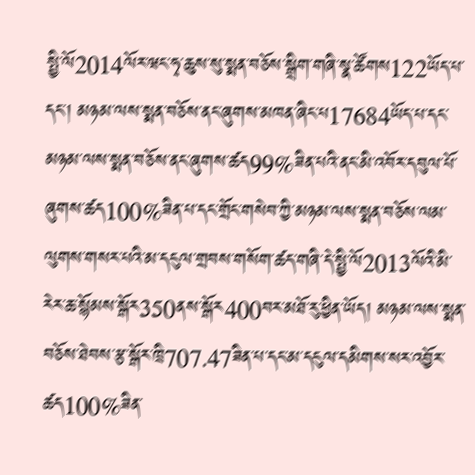སྤྱི་ལོ2014ལོར་ཝང་ཧྭ་ཆུས་སུ་སྨན་བཅོས་སྒྲིག་གཞི་སྣ་ཚོགས122ཡོད་པ་དང་། མཉམ་ལས་སྨན་བཅོས་ནང་ཞུགས་མཁན་ཞིང་པ17684ཡོད་པ་དང་མཉམ་ལས་སྨན་བཅོས་ནང་ཞུགས་ཚད99%ཟིན་པའི་ནང་མི་འབོར་དབུལ་པོ་ཞུགས་ཚད100%ཟིན་པ་དང་གྲོང་གསེབ་ཀྱི་མཉམ་ལས་སྨན་བཅོས་ལམ་ལུགས་གསར་པའི་མ་དངུལ་གྲབས་གསོག་ཚད་གཞི་དེ་སྤྱི་ལོ2013ལོའི་མི་རེར་ཆ་སྙོམས་སྒོར350ནས་སྒོར400བར་མཐོ་རུ་ཕྱིན་ཡོད། མཉམ་ལས་སྨན་བཅོས་ཐེབས་རྩ་སྒོར་ཁྲི707.47ཟིན་པ་དང་མ་དངུལ་དམིགས་སར་འབྱོར་ཚད100%ཟིན་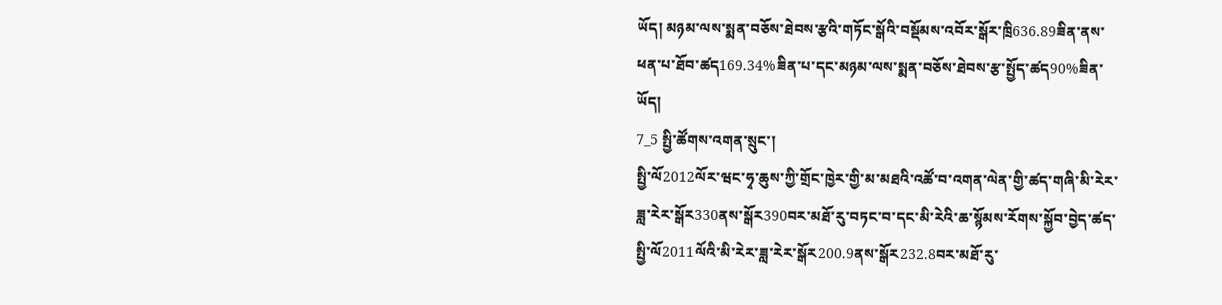ཡོད། མཉམ་ལས་སྨན་བཅོས་ཐེབས་རྩའི་གཏོང་སྒོའི་བསྡོམས་འབོར་སྒོར་ཁྲི636.89ཟིན་ནས་ཕན་པ་ཐོབ་ཚད169.34%ཟིན་པ་དང་མཉམ་ལས་སྨན་བཅོས་ཐེབས་རྩ་སྤྱོད་ཚད90%ཟིན་ཡོད།
7_5 སྤྱི་ཚོགས་འགན་སྲུང་།
སྤྱི་ལོ2012ལོར་ཝང་ཧྭ་ཆུས་ཀྱི་གྲོང་ཁྱེར་གྱི་མ་མཐའི་འཚོ་བ་འགན་ལེན་གྱི་ཚད་གཞི་མི་རེར་ཟླ་རེར་སྒོར330ནས་སྒོར390བར་མཐོ་རུ་བཏང་བ་དང་མི་རེའི་ཆ་སྙོམས་རོགས་སྐྱོབ་བྱེད་ཚད་སྤྱི་ལོ2011ལོའི་མི་རེར་ཟླ་རེར་སྒོར200.9ནས་སྒོར232.8བར་མཐོ་རུ་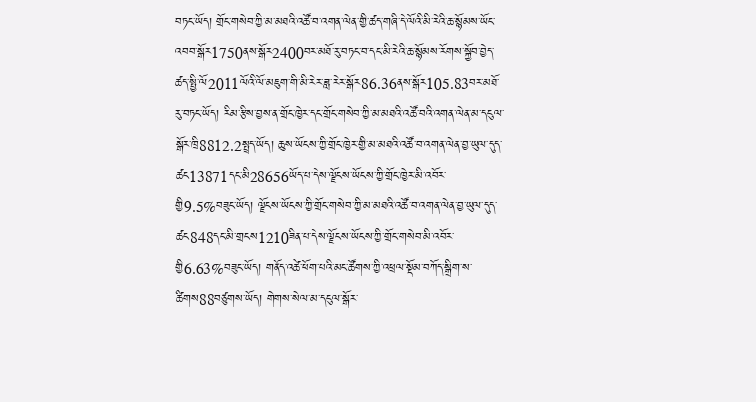བཏང་ཡོད། གྲོང་གསེབ་ཀྱི་མ་མཐའི་འཚོ་བ་འགན་ལེན་གྱི་ཚད་གཞི་དེ་ལོའི་མི་རེའི་ཆ་སྙོམས་ཡོང་འབབ་སྒོར1750ནས་སྒོར2400བར་མཐོ་རུ་བཏང་བ་དང་མི་རེའི་ཆ་སྙོམས་རོགས་སྐྱོབ་བྱེད་ཚད་སྤྱི་ལོ2011ལོའི་ལོ་མཇུག་གི་མི་རེར་ཟླ་རེར་སྒོར86.36ནས་སྒོར105.83བར་མཐོ་རུ་བཏང་ཡོད། རིམ་རྩིས་བྱས་ན་གྲོང་ཁྱེར་དང་གྲོང་གསེབ་ཀྱི་མ་མཐའི་འཚོ་བའི་འགན་ལེན་མ་དངུལ་སྒོར་ཁྲི8812.2སྤྲད་ཡོད། ཆུས་ཡོངས་ཀྱི་གྲོང་ཁྱེར་གྱི་མ་མཐའི་འཚོ་བ་འགན་ལེན་བྱ་ཡུལ་དུད་ཚང13871དང་མི28656ཡོད་པ་དེས་ལྗོངས་ཡོངས་ཀྱི་གྲོང་ཁྱེར་མི་འབོར་གྱི9.5%བཟུང་ཡོད། ལྗོངས་ཡོངས་ཀྱི་གྲོང་གསེབ་ཀྱི་མ་མཐའི་འཚོ་བ་འགན་ལེན་བྱ་ཡུལ་དུད་ཚང848དང་མི་གྲངས1210ཟིན་པ་དེས་ལྗོངས་ཡོངས་ཀྱི་གྲོང་གསེབ་མི་འབོར་གྱི6.63%བཟུང་ཡོད། གནོད་འཚེ་ཕོག་པའི་མང་ཚོགས་ཀྱི་འཕྲལ་སྡོམ་བཀོད་སྒྲིག་ས་ཚིགས88བཙུགས་ཡོད། གེགས་སེལ་མ་དངུལ་སྒོར་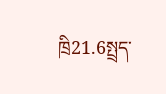ཁྲི21.6སྤྲད་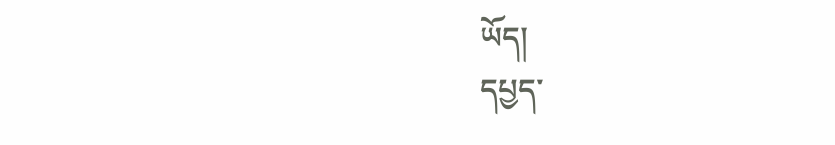ཡོད།
དཔྱད་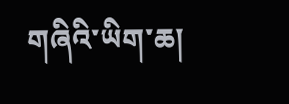གཞིའི་ཡིག་ཆ།